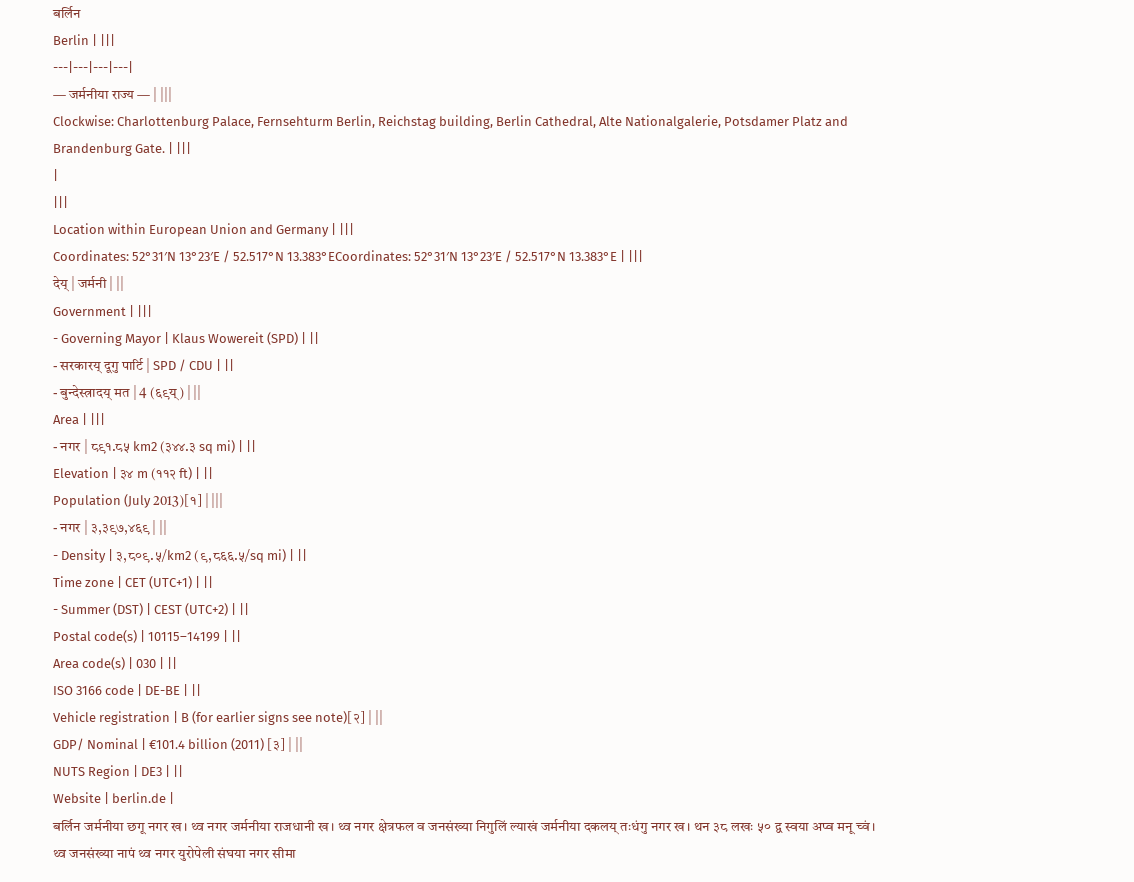बर्लिन
Berlin | |||
---|---|---|---|
— जर्मनीया राज्य — | |||
Clockwise: Charlottenburg Palace, Fernsehturm Berlin, Reichstag building, Berlin Cathedral, Alte Nationalgalerie, Potsdamer Platz and Brandenburg Gate. | |||
|
|||
Location within European Union and Germany | |||
Coordinates: 52°31′N 13°23′E / 52.517°N 13.383°ECoordinates: 52°31′N 13°23′E / 52.517°N 13.383°E | |||
देय् | जर्मनी | ||
Government | |||
- Governing Mayor | Klaus Wowereit (SPD) | ||
- सरकारय् दूगु पार्टि | SPD / CDU | ||
- बुन्देस्त्रादय् मत | 4 (६९य्) | ||
Area | |||
- नगर | ८९१.८५ km2 (३४४.३ sq mi) | ||
Elevation | ३४ m (११२ ft) | ||
Population (July 2013)[१] | |||
- नगर | ३,३९७,४६९ | ||
- Density | ३,८०९.५/km2 (९,८६६.५/sq mi) | ||
Time zone | CET (UTC+1) | ||
- Summer (DST) | CEST (UTC+2) | ||
Postal code(s) | 10115–14199 | ||
Area code(s) | 030 | ||
ISO 3166 code | DE-BE | ||
Vehicle registration | B (for earlier signs see note)[२] | ||
GDP/ Nominal | €101.4 billion (2011) [३] | ||
NUTS Region | DE3 | ||
Website | berlin.de |
बर्लिन जर्मनीया छगू नगर ख। थ्व नगर जर्मनीया राजधानी ख। थ्व नगर क्षेत्रफल व जनसंख्या निगुलिं ल्याखं जर्मनीया दकलय् तःधंगु नगर ख। थन ३८ लखः ५० द्व स्वया अप्व मनू च्वं। थ्व जनसंख्या नापं थ्व नगर युरोपेली संघया नगर सीमा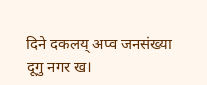दिने दकलय् अप्व जनसंख्या दूगु नगर ख।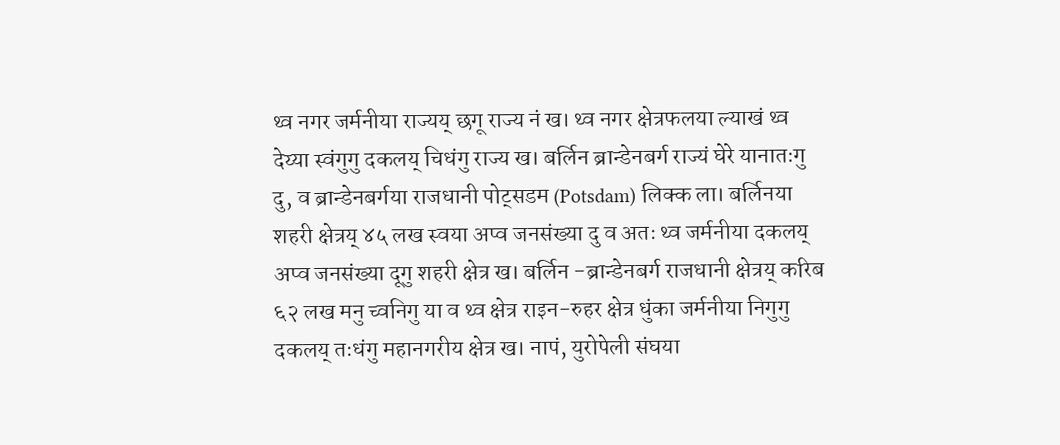थ्व नगर जर्मनीया राज्यय् छगू राज्य नं ख। थ्व नगर क्षेत्रफलया ल्याखं थ्व देय्या स्वंगुगु दकलय् चिधंगु राज्य ख। बर्लिन ब्रान्डेनबर्ग राज्यं घेरे यानातःगु दु, व ब्रान्डेनबर्गया राजधानी पोट्सडम (Potsdam) लिक्क ला। बर्लिनया शहरी क्षेत्रय् ४५ लख स्वया अप्व जनसंख्या दु व अतः थ्व जर्मनीया दकलय् अप्व जनसंख्या दूगु शहरी क्षेत्र ख। बर्लिन -ब्रान्डेनबर्ग राजधानी क्षेत्रय् करिब ६२ लख मनु च्वनिगु या व थ्व क्षेत्र राइन-रुहर क्षेत्र धुंका जर्मनीया निगुगु दकलय् तःधंगु महानगरीय क्षेत्र ख। नापं, युरोपेली संघया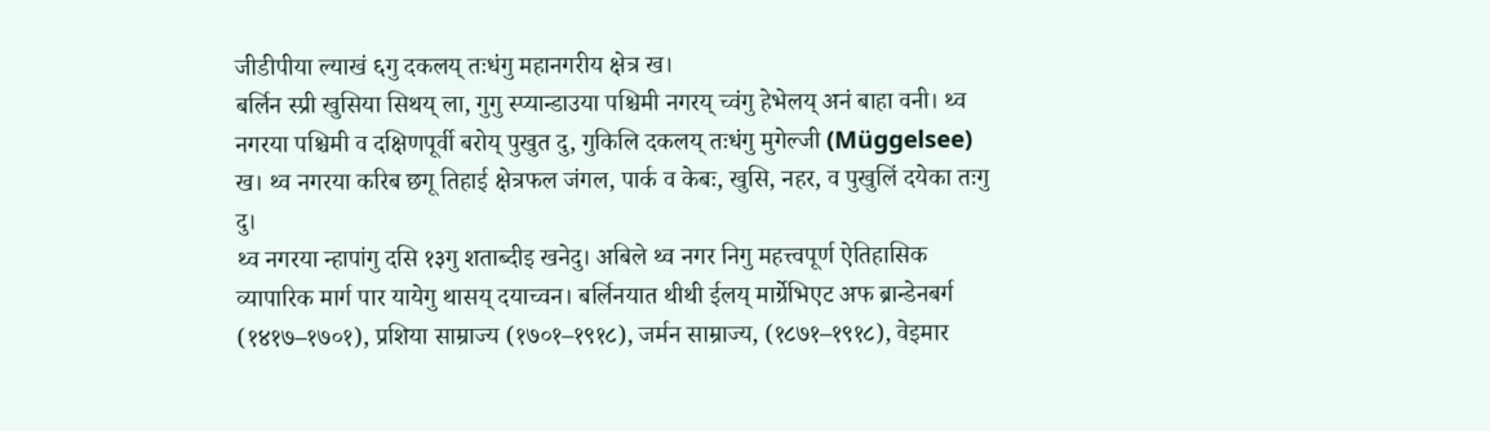जीडीपीया ल्याखं ६गु दकलय् तःधंगु महानगरीय क्षेत्र ख।
बर्लिन स्प्री खुसिया सिथय् ला, गुगु स्प्यान्डाउया पश्चिमी नगरय् च्वंगु हेभेलय् अनं बाहा वनी। थ्व नगरया पश्चिमी व दक्षिणपूर्वी बरोय् पुखुत दु, गुकिलि दकलय् तःधंगु मुगेल्जी (Müggelsee) ख। थ्व नगरया करिब छगू तिहाई क्षेत्रफल जंगल, पार्क व केबः, खुसि, नहर, व पुखुलिं दयेका तःगु दु।
थ्व नगरया न्हापांगु दसि १३गु शताब्दीइ खनेदु। अबिले थ्व नगर निगु महत्त्वपूर्ण ऐतिहासिक व्यापारिक मार्ग पार यायेगु थासय् दयाच्वन। बर्लिनयात थीथी ईलय् मार्ग्रेभिएट अफ ब्रान्डेनबर्ग (१४१७–१७०१), प्रशिया साम्राज्य (१७०१–१९१८), जर्मन साम्राज्य, (१८७१–१९१८), वेइमार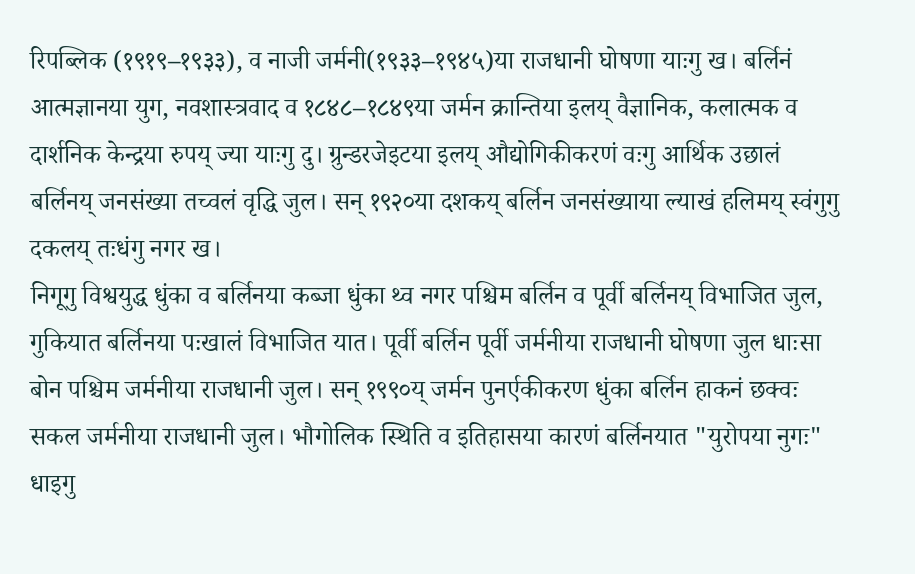रिपब्लिक (१९१९–१९३३), व नाजी जर्मनी(१९३३–१९४५)या राजधानी घोषणा याःगु ख। बर्लिनं आत्मज्ञानया युग, नवशास्त्रवाद व १८४८–१८४९या जर्मन क्रान्तिया इलय् वैज्ञानिक, कलात्मक व दार्शनिक केन्द्रया रुपय् ज्या याःगु दु। ग्रुन्डरजेइटया इलय् औद्योगिकीकरणं वःगु आर्थिक उछालं बर्लिनय् जनसंख्या तच्वलं वृद्धि जुल। सन् १९२०या दशकय् बर्लिन जनसंख्याया ल्याखं हलिमय् स्वंगुगु दकलय् तःधंगु नगर ख।
निगूगु विश्वयुद्ध धुंका व बर्लिनया कब्जा धुंका थ्व नगर पश्चिम बर्लिन व पूर्वी बर्लिनय् विभाजित जुल, गुकियात बर्लिनया पःखालं विभाजित यात। पूर्वी बर्लिन पूर्वी जर्मनीया राजधानी घोषणा जुल धाःसा बोन पश्चिम जर्मनीया राजधानी जुल। सन् १९९०य् जर्मन पुनर्एकीकरण धुंका बर्लिन हाकनं छक्वः सकल जर्मनीया राजधानी जुल। भौगोलिक स्थिति व इतिहासया कारणं बर्लिनयात "युरोपया नुगः" धाइगु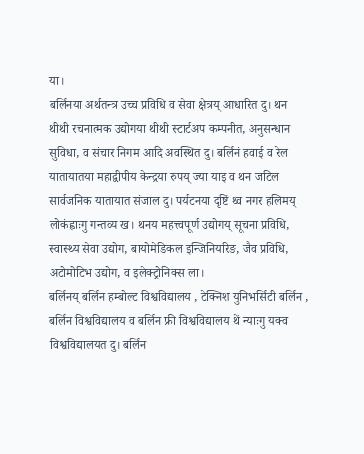या।
बर्लिनया अर्थतन्त्र उच्च प्रविधि व सेवा क्षेत्रय् आधारित दु। थन थीथी रचनात्मक उद्योगया थीथी स्टार्टअप कम्पनीत, अनुसन्धान सुविधा, व संचार निगम आदि अवस्थित दु। बर्लिनं हवाई व रेल यातायातया महाद्वीपीय केन्द्रया रुपय् ज्या याइ व थन जटिल सार्वजनिक यातायात संजाल दु। पर्यटनया दृष्टिं थ्व नगर हलिमय् लोकंह्वाःगु गन्तव्य ख। थनय महत्त्वपूर्ण उद्योगय् सूचना प्रविधि, स्वास्थ्य सेवा उद्योग, बायोमेडिकल इन्जिनियरिङ, जैव प्रविधि, अटोमोटिभ उद्योग, व इलेक्ट्रोनिक्स ला।
बर्लिनय् बर्लिन हम्बोल्ट विश्वविद्यालय , टेक्निश युनिभर्सिटी बर्लिन , बर्लिन विश्वविद्यालय व बर्लिन फ्री विश्वविद्यालय थें न्याःगु यक्व विश्वविद्यालयत दु। बर्लिन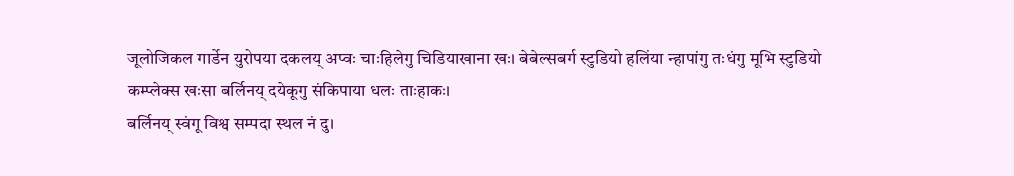जूलोजिकल गार्डेन युरोपया दकलय् अप्वः चाःहिलेगु चिडियाखाना खः। बेबेल्सबर्ग स्टुडियो हलिंया न्हापांगु तःधंगु मूभि स्टुडियो कम्प्लेक्स खःसा बर्लिनय् दयेकूगु संकिपाया धलः ताःहाकः।
बर्लिनय् स्वंगू विश्व सम्पदा स्थल नं दु।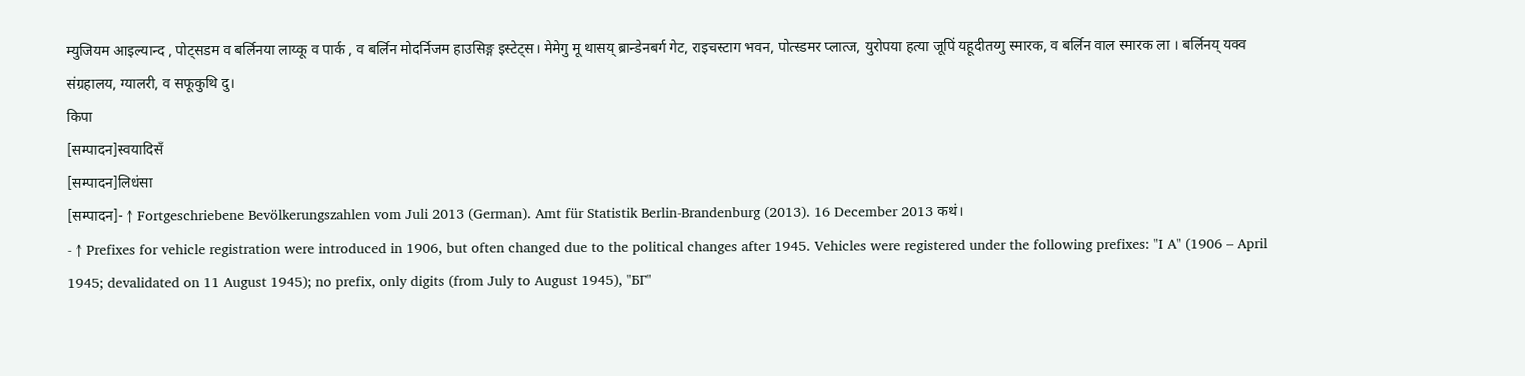म्युजियम आइल्यान्द , पोट्सडम व बर्लिनया लाय्कू व पार्क , व बर्लिन मोदर्निजम हाउसिङ्ग इस्टेट्स। मेमेगु मू थासय् ब्रान्डेनबर्ग गेट, राइचस्टाग भवन, पोत्स्डमर प्लात्ज, युरोपया हत्या जूपिं यहूदीतय्गु स्मारक, व बर्लिन वाल स्मारक ला । बर्लिनय् यक्व संग्रहालय, ग्यालरी, व सफूकुथि दु।
किपा
[सम्पादन]स्वयादिसँ
[सम्पादन]लिधंसा
[सम्पादन]- ↑ Fortgeschriebene Bevölkerungszahlen vom Juli 2013 (German). Amt für Statistik Berlin-Brandenburg (2013). 16 December 2013 कथं।
- ↑ Prefixes for vehicle registration were introduced in 1906, but often changed due to the political changes after 1945. Vehicles were registered under the following prefixes: "I A" (1906 – April 1945; devalidated on 11 August 1945); no prefix, only digits (from July to August 1945), "БГ"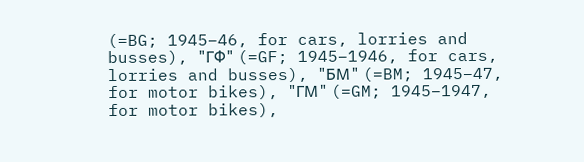(=BG; 1945–46, for cars, lorries and busses), "ГФ" (=GF; 1945–1946, for cars, lorries and busses), "БМ" (=BM; 1945–47, for motor bikes), "ГМ" (=GM; 1945–1947, for motor bikes),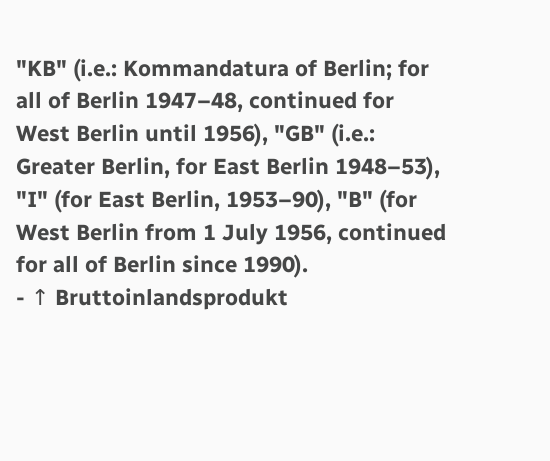"KB" (i.e.: Kommandatura of Berlin; for all of Berlin 1947–48, continued for West Berlin until 1956), "GB" (i.e.: Greater Berlin, for East Berlin 1948–53), "I" (for East Berlin, 1953–90), "B" (for West Berlin from 1 July 1956, continued for all of Berlin since 1990).
- ↑ Bruttoinlandsprodukt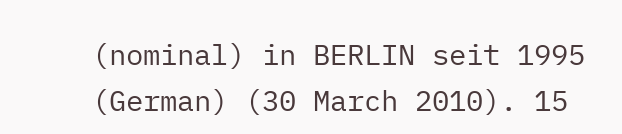(nominal) in BERLIN seit 1995 (German) (30 March 2010). 15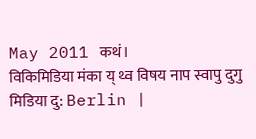May 2011 कथं।
विकिमिडिया मंका य् थ्व विषय नाप स्वापु दुगु मिडिया दु: Berlin |